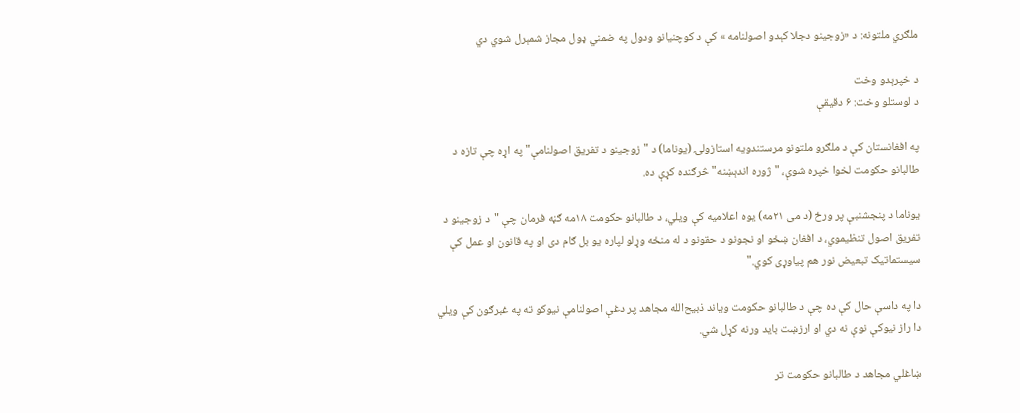ملګري ملتونه: د «زوجینو دجلا کېدو اصولنامه » کې د کوچنیانو ودول په ضمني ډول مجاز شمېرل شوي دي

د خپرېدو وخت
د لوستلو وخت: ۶ دقیقې

په افغانستان کې د ملګرو ملتونو مرستندویه استازولۍ (یوناما) د "زوجینو د تفریق اصولنامې" په اړه چې تازه د طالبانو حکومت لخوا خپره شوې، "ژوره اندېښنه" څرګنده کړې ده.

یوناما د پنجشنبې پر ورځ (د می ۲۱مه) یوه اعلامیه کې ویلي، د طالبانو حکومت ۱۸مه ګڼه فرمان چې "د زوجینو د تفریق اصول تنظیموي، د افغان ښځو او نجونو د حقونو د له منځه وړلو لپاره یو بل ګام دی او په قانون او عمل کې سیستماتیک تبعیض نور هم پیاوړی کوي."

دا په داسې حال کې ده چې د طالبانو حکومت ویاند ذبیح‌الله مجاهد پر دغې اصولنامې نیوکو ته په غبرګون کې ویلي دا راز نیوکې نوې نه دي‌ او ارزښت باید ورنه کړل شي.

ښاغلي مجاهد د طالبانو حکومت تر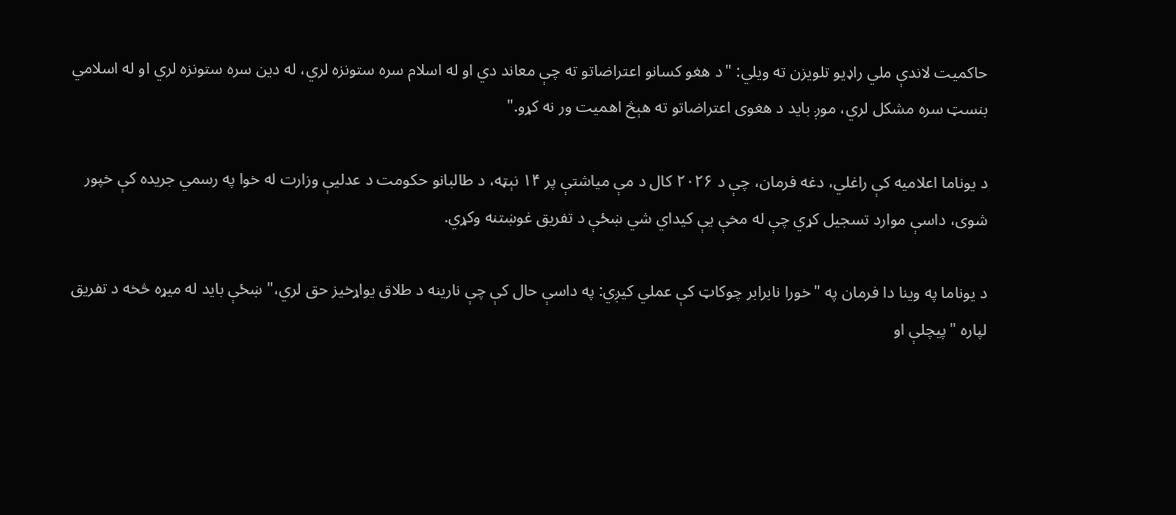حاکمیت لاندې ملي راډیو تلویزن ته ویلي: "د هغو کسانو اعتراضاتو ته چې معاند دي او له اسلام سره ستونزه لري، له دین سره ستونزه لري او له اسلامي بنسټ سره مشکل لري، موږ باید د هغوی اعتراضاتو ته هېڅ اهمیت ور نه کړو."

د یوناما اعلامیه کې راغلي، دغه فرمان، چې د ۲۰۲۶ کال د مې میاشتې پر ۱۴ نېټه، د طالبانو حکومت د عدلیې وزارت له خوا په رسمي جریده کې خپور شوی، داسې موارد تسجیل کړي چې له مخې یې کیداي شي ښځې د تفریق غوښتنه وکړي.

د یوناما په وینا دا فرمان په "خورا نابرابر چوکاټ کې عملي کیږي: په داسې حال کې چې نارینه د طلاق یواړخیز حق لري،" ښځې باید له میړه څخه د تفریق لپاره "پیچلې او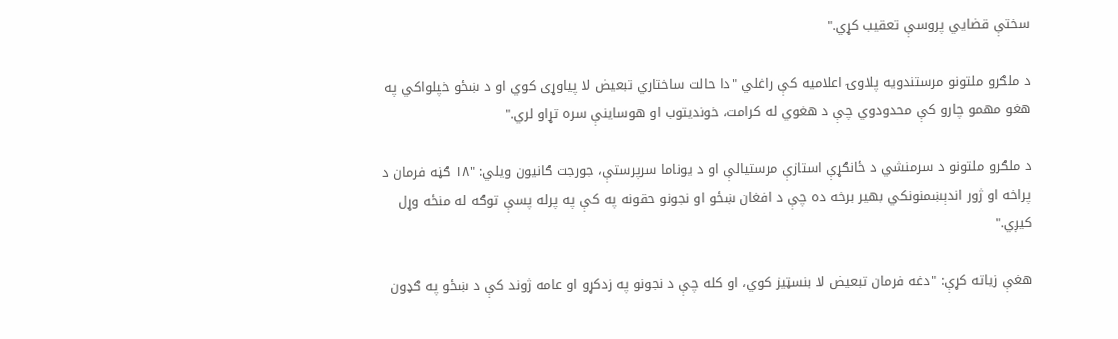سختې قضایي پروسې تعقیب کړي."

د ملګرو ملتونو مرستندویه پلاوۍ اعلامیه کې راغلي "دا حالت ساختاري تبعیض لا پیاوړی کوي او د ښځو خپلواکي په هغو مهمو چارو کې محدودوي چې د هغوي له کرامت، خوندیتوب او هوساینې سره تړاو لري."

د ملګرو ملتونو د سرمنشي د ځانګړې استازې مرستیالې او د یوناما سرپرستې، جورجت ګانیون ویلي: "۱۸ ګڼه فرمان د پراخه او ژور اندېښمنونکي بهیر برخه ده چې د افغان ښځو او نجونو حقونه په کې په پرله پسې توګه له منځه وړل کیږي."

هغې زیاته کړې: "دغه فرمان تبعیض لا بنسټیز کوي، او کله چې د نجونو په زدکړو او عامه ژوند کې د ښځو په ګډون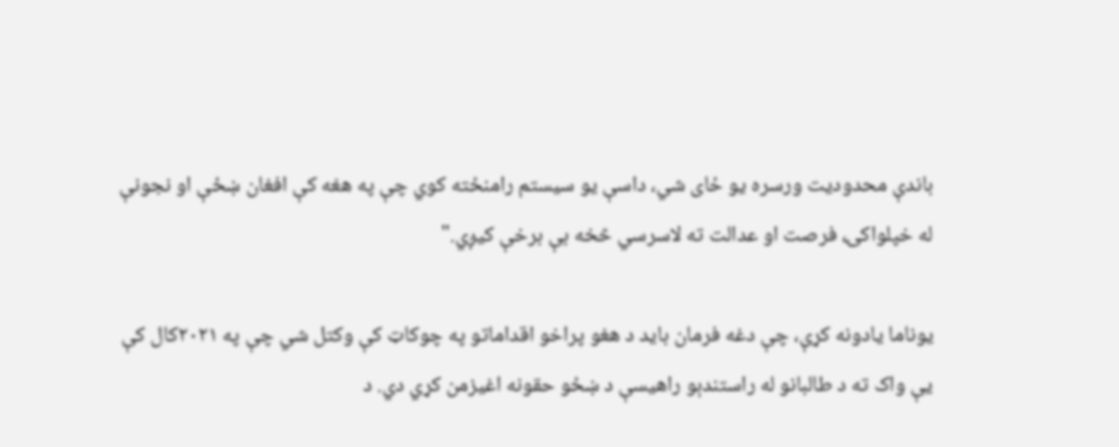باندې محدودیت ورسره یو ځای شي، داسې یو سیستم رامنځته کوي چې په هغه کې افغان ښځې او نجونې له خپلواکۍ، فرصت او عدالت ته لاسرسي څخه بې برخې کیږي."

یوناما یادونه کړې، چې دغه فرمان باید د هغو پراخو اقداماتو په چوکاټ کې وکتل شي چې په ۲۰۲۱کال کې یې واک ته د طالبانو له راستندېو راهیسې د ښځو حقونه اغیزمن کړي دي. د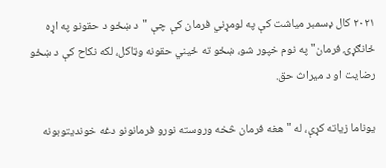۲۰۲۱ کال ډسمبر میاشت کې په لومړني فرمان کې چې "د ښځو د حقونو په اړه ځانګړۍ فرمان" په نوم خپور شو، ښځو ته ځیني حقونه وټاکل، لکه نکاح کې د ښځو رضایت او د میراث حق.

یوناما زیاته کړې، له "هغه فرمان څخه وروسته نورو فرمانونو دغه خوندیتوبونه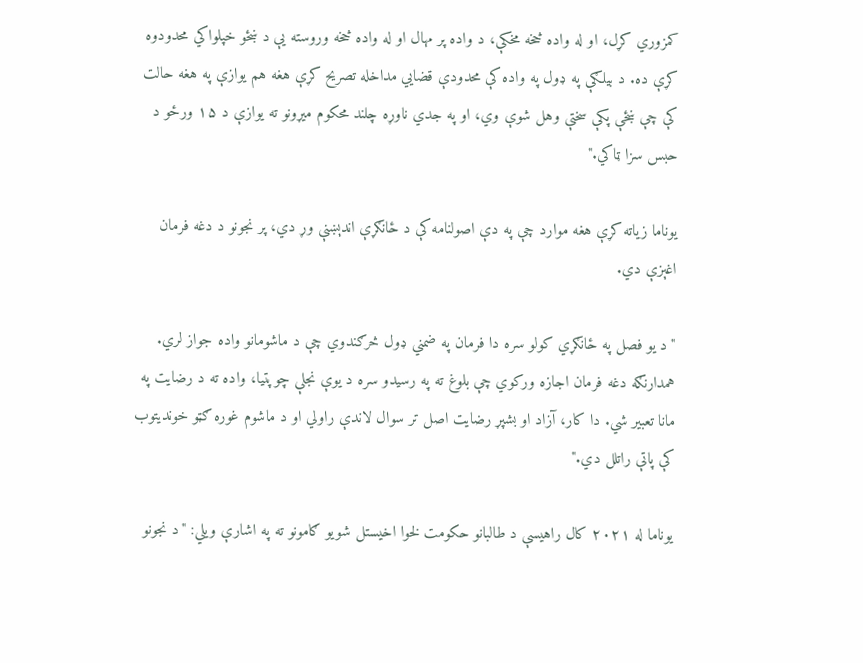کمزوري کړل، او له واده څخه مخکې، د واده پر مهال او له واده څخه وروسته یې د ښځو خپلواکي محدودوه کړې ده. د بیلګې په ډول په واده کې محدودې قضايي مداخله تصریح کړې هغه هم یوازې په هغه حالت کې چې ښځې پکې سختې وهل شوې وي، او په جدي ناوړه چلند محکوم میړونو ته یوازې د ۱۵ ورځو د حبس سزا ټاکي."

یوناما زیاته کړې هغه موارد چې په دې اصولنامه کې د ځانګړې اندېښنې وړ دي، پر نجونو د دغه فرمان اغېزې دي.

"د یو فصل په ځانګړي کولو سره دا فرمان په ضمني ډول څرګندوي چې د ماشومانو واده جواز لري. همدارنګه دغه فرمان اجازه ورکوي چې بلوغ ته په رسیدو سره د یوې نجلې چوپتیا، واده ته د رضایت په مانا تعبیر شي. دا کار، آزاد او بشپړ رضایت اصل تر سوال لاندې راولي او د ماشوم غوره ګټو خوندیتوب کې پاتې راتلل دي."

یوناما له ۲۰۲۱ کال راهیسې د طالبانو حکومت لخوا اخیستل شویو ګامونو ته په اشارې ویلي: "د نجونو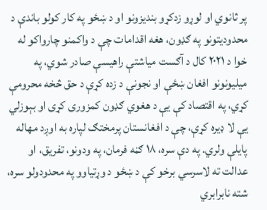پر ثانوي او لوړو زدکړو بندیزونو او د ښځو په کار کولو باندې د محدودیتونو په ګډون، هغه اقدامات چې د واکمنو چارواکو له خوا د ۲۰۲۱ کال د آګست میاشتې راهیسې صادر شوي، په میلیونونو افغان ښځې او نجونې د زده کړې د حق څخه محرومې کړي، په اقتصاد کې یې د هغوي ګډون کمزوری کړی او بېوزلي یې لا ډیره کړې، چې د افغانستان پرمختګ لپاره به اوږد مهاله پایلې ولري. په دې سره، ۱۸ ګڼه فرمان، په ودونو، تفریق، او عدالت ته لاسرسي برخو کې د ښځو د وړتیاوو په محدودولو سره، شته نابرابري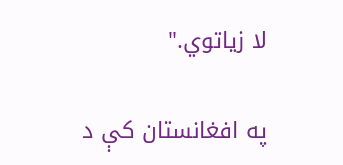لا زیاتوي."

په افغانستان کې د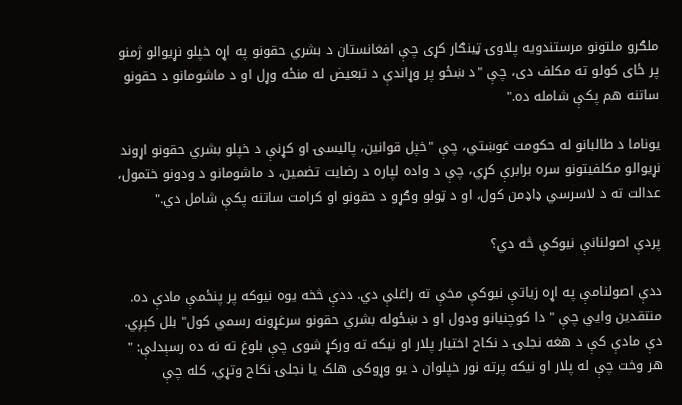ملګرو ملتونو مرستندویه پلاوۍ ټینګار کړی چې افغانستان د بشري حقونو په اړه خپلو نړیوالو ژمنو پر ځای کولو ته مکلف دی، چې "د ښځو پر وړاندې د تبعیض له منځه وړل او د ماشومانو د حقونو ساتنه هم پکې شامله ده."

یوناما د طالبانو له حکومت غوښتي، چې "خپل قوانین، پالیسۍ او کړنې د خپلو بشري حقونو اړوند نړیوالو مکلفیتونو سره برابرې کړي، چې د واده لپاره د رضايت تضمین، د ماشومانو د ودونو ختمول، عدالت ته د لاسرسي ډاډمن کول، او د ټولو وګړو د حقونو او کرامت ساتنه پکې شامل دي."

پردې اصولنانې نیوکې څه دي؟

ددې اصولنامې په اړه زیاتې نیوکې مخې ته راغلې دي. ددې څخه یوه نیوکه پر پنځمې مادې ده. منتقدین وايي چې " دا کوچنیانو ودول او د ښځوله بشري حقونو سرغړونه رسمي کول" بلل کېږي. دې مادې کې د هغه نجلۍ د نکاح اختیار پلار او نیکه ته ورکړ شوی چې بلوغ ته نه ده رسېدلې: " هر وخت چې له پلار او نیکه پرته نور خپلوان د یو وړوکی هلک یا نجلۍ نکاح وتړي، کله چې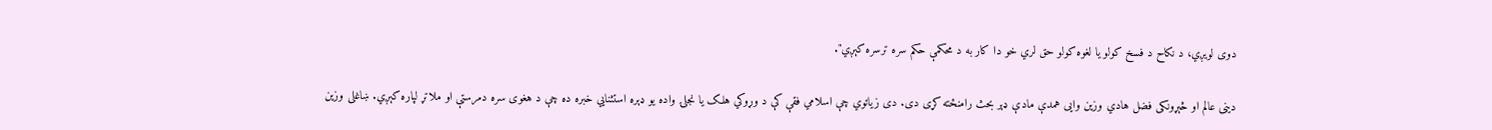دوی لویږي، د نکاح د فسخ کولو یا لغوه کولو حق لري خو دا کار به د محکمې حکم سره ترسره کېږي".

دینی عالم او څېړونکی فضل هادي وزین وايی همدې مادې ډېر بحث رامنځته کړی دی. دی زیاتوي چې اسلامي فقې کې د وړوکي هلک یا نجلۍ واده یو ډېره استثنايي خبره ده چې د هغوی سره دمرستې او ملاتړ لپاره کېږي. ښاغلی وزین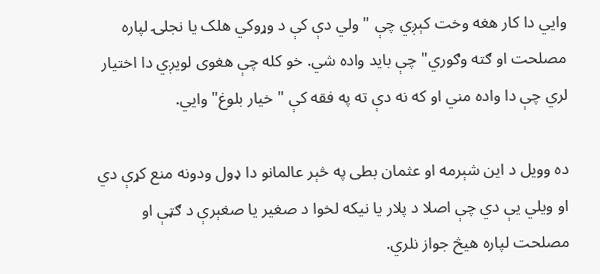وايي دا کار هغه وخت کېږي چې " ولي دې کې د وړوکي هلک یا نجلۍ لپاره مصلحت او ګته وګوري" چې باید واده شي. خو کله چې هغوی لویږي دا اختیار لري چې دا واده مني او که نه دې ته په فقه کې "خیار بلوغ" وايي.

ده وویل د این شېرمه او عثمان بطی په څېر عالمانو دا ډول ودونه منع کړې دي او ویلي یې دي چې اصلا د پلار یا نیکه لخوا د صغیر یا صغېرې د ګټې او مصلحت لپاره هیڅ جواز نلري.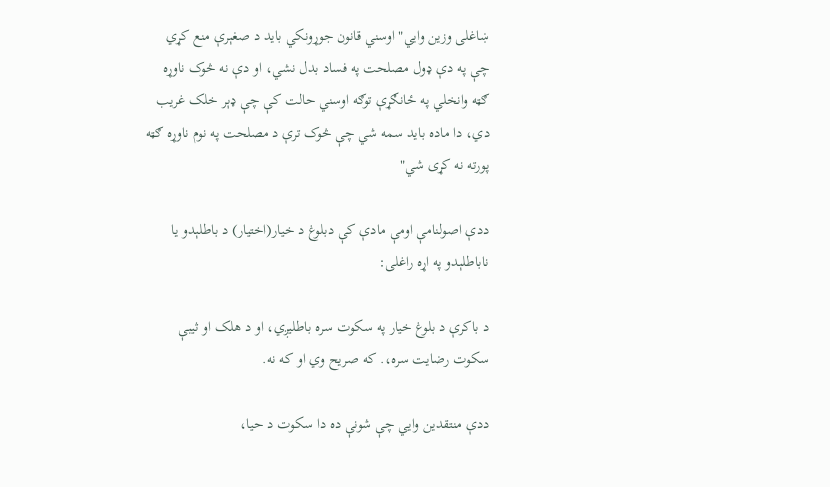ښاغلی وزین وايي" اوسني قانون جوړونکي باید د صغېرې منع کړي چې په دې ډول مصلحت په فساد بدل نشي، او دې نه څوک ناوړه ګټه وانخلي په ځانګړې توګه اوسني حالت کې چې ډېر خلک غریب دي، دا ماده باید سمه شي چې څوک ترې د مصلحت په نوم ناوړه ګټه پورته نه کړی شي"

ددې اصولنامې اومې مادې کې دبلوغ د خیار(اختیار) د باطلېدو یا ناباطلېدو په اړه راغلی:

د باکرې د بلوغ خیار په سکوت سره باطلیږي، او د هلک او ثیبې سکوت رضایت سره،. که صریح وي او که نه.

ددې منتقدین وايي چې شونې ده دا سکوت د حیا،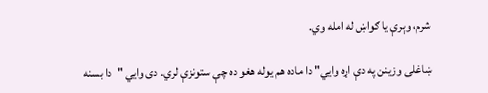شرم، وېرې یا ګواښ له امله وي.

ښاغلی وزینن په دې اړه وايي" دا ماده هم یوله هغو ده چې ستونزې لري. دی وايي "دا بسنه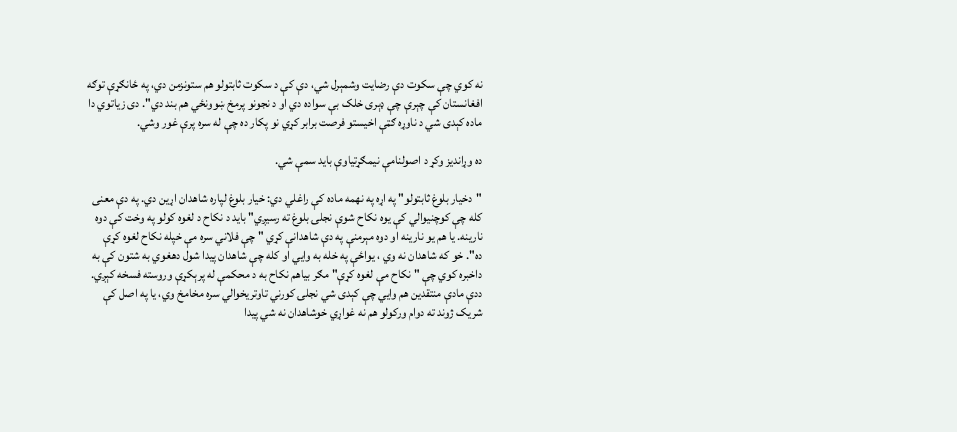نه کوي چې سکوت دې رضایت وشمېرل شي، دې کې د سکوت ثابتولو هم ستونزمن دي، په ځانګړې توګه افغانستان کې چېرې چې ډېری خلک بې سواده دي او د نجونو پرمخ ښوونځي هم بند دي". دی زیاتوي دا ماده کېدی شي د ناوړه ګټې اخیستو فرصت برابر کړي نو پکار ده چې له سره پرې غور وشي.

ده وړاندیز وکړ د اصولنامې نیمګړتیاوې باید سمې شي.

"دخیار بلوغ ثابتولو" په اړه په نهمه ماده کې راغلي دي: خیار بلوغ لپاره شاهدان اړین دي. په دې معنی کله چې کوچنیوالي کې یوه نکاح شوې نجلۍ بلوغ ته رسیږي" باید د نکاح د لغوه کولو په وخت کې دوه نارینه. یا هم یو نارینه او دوه مېرمنې په دې شاهدانې کړي " چې فلاني سره مې خپله نکاح لغوه کړې ده". خو که شاهدان نه وي ، یواځې په خله به وايي او کله چې شاهدان پیدا شول دهغوي به شتون کې به داخبره کوي چې " نکاح مې لغوه کړې" مګر بیاهم نکاح به د محکمې له پرېکړې وروسته فسخه کېږي. ددې مادې منتقدین هم وايي چې کېدی شي نجلۍ کورني تاوتریخوالي سره مخامخ وي، یا په اصل کې شریک ژوند ته دوام ورکولو هم نه غواړي خوشاهدان نه شي پیدا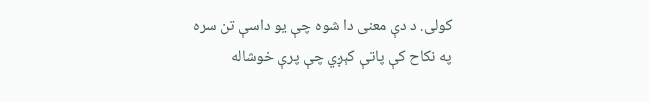کولی. د دې معنی دا شوه چې یو داسې تن سره په نکاح کې پاتې کېږي چې پرې خوشاله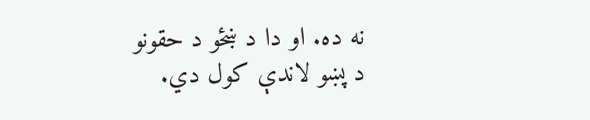نه ده. او دا د ښځو د حقونو د پښو لاندې کول دي.